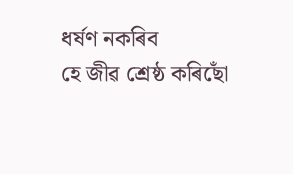ধৰ্ষণ নকৰিব
হে জীৱ শ্ৰেষ্ঠ কৰিছোঁ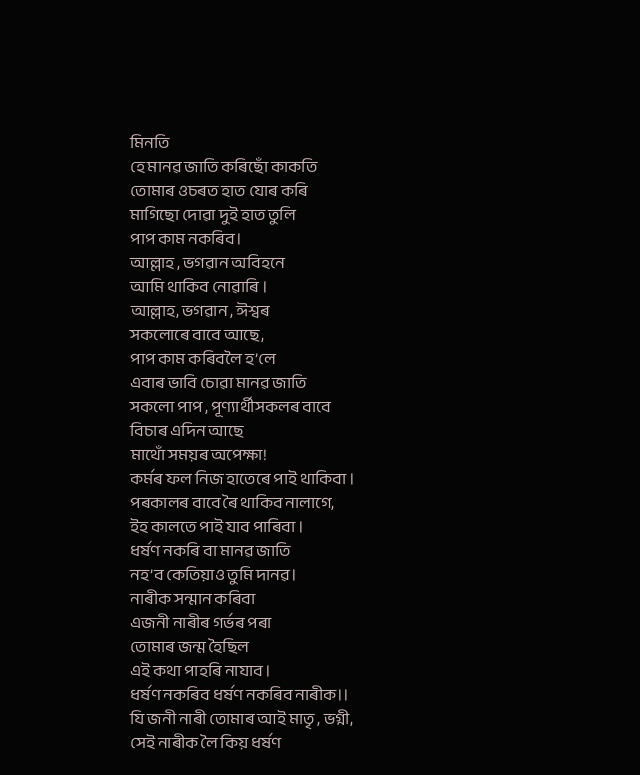মিনতি
হে মানৱ জাতি কৰিছোঁ কাকতি
তোমাৰ ওচৰত হাত যোৰ কৰি
মাগিছো দোৱা দুই হাত তুলি
পাপ কাম নকৰিব।
আল্লাহ , ভগৱান অবিহনে
আমি থাকিব নোৱাৰি ।
আল্লাহ, ভগৱান , ঈশ্বৰ
সকলোৰে বাবে আছে,
পাপ কাম কৰিবলৈ হ’লে
এবাৰ ভাবি চোৱা মানৱ জাতি
সকলো পাপ , পূণ্যাৰ্থীসকলৰ বাবে
বিচাৰ এদিন আছে
মাথোঁ সময়ৰ অপেক্ষা!
কৰ্মৰ ফল নিজ হাতেৰে পাই থাকিবা ।
পৰকালৰ বাবে ৰৈ থাকিব নালাগে,
ইহ কালতে পাই যাব পাৰিবা ।
ধৰ্ষণ নকৰি বা মানৱ জাতি
নহ’ব কেতিয়াও তুমি দানৱ।
নাৰীক সন্মান কৰিবা
এজনী নাৰীৰ গৰ্ভৰ পৰা
তোমাৰ জন্ম হৈছিল
এই কথা পাহৰি নাযাব ।
ধৰ্ষণ নকৰিব ধৰ্ষণ নকৰিব নাৰীক।।
যি জনী নাৰী তোমাৰ আই মাতৃ , ভগ্নী,
সেই নাৰীক লৈ কিয় ধৰ্ষণ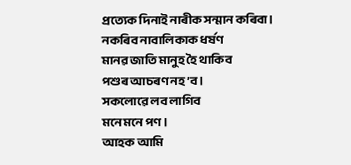প্ৰত্যেক দিনাই নাৰীক সন্মান কৰিবা।
নকৰিব নাবালিকাক ধৰ্ষণ
মানৱ জাতি মানুহ হৈ থাকিব
পশুৰ আচৰণ নহ’ব।
সকলোৱে লব লাগিব
মনে মনে পণ ।
আহক আমি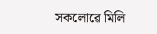সকলোৱে মিলি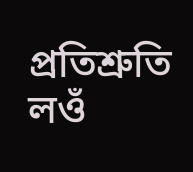প্ৰতিশ্ৰুতি লওঁ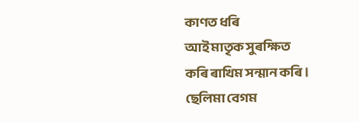কাণত ধৰি
আই মাতৃক সুৰক্ষিত
কৰি ৰাখিম সন্মান কৰি ।
ছেলিমা বেগম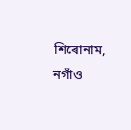শিৰোনাম, নগাঁও